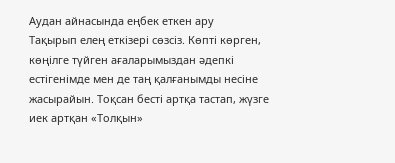Аудан айнасында еңбек еткен ару
Тақырып елең еткізері сөзсіз. Көпті көрген, көңілге түйген ағаларымыздан әдепкі естігенімде мен де таң қалғанымды несіне жасырайын. Тоқсан бесті артқа тастап, жүзге иек артқан «Толқын»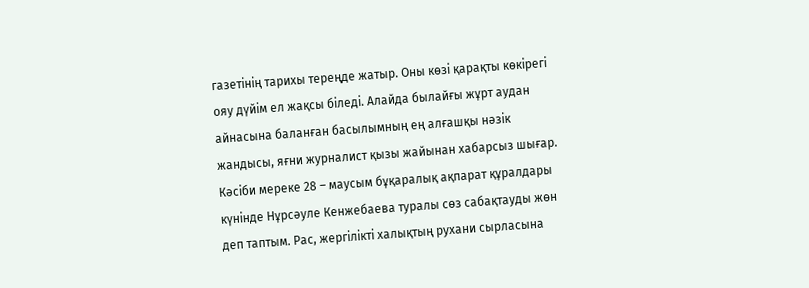газетінің тарихы тереңде жатыр. Оны көзі қарақты көкірегі ояу дүйім ел жақсы біледі. Алайда былайғы жұрт аудан айнасына баланған басылымның ең алғашқы нәзік жандысы, яғни журналист қызы жайынан хабарсыз шығар. Кәсіби мереке 28 – маусым бұқаралық ақпарат құралдары күнінде Нұрсәуле Кенжебаева туралы сөз сабақтауды жөн деп таптым. Рас, жергілікті халықтың рухани сырласына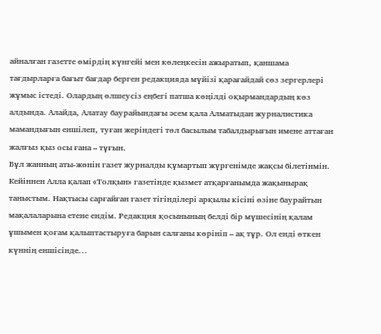айналған газетте өмірдің күнгейі мен көлеңкесін ажыратып, қаншама тағдырларға бағыт бағдар берген редакцияда мүйізі қарағайдай сөз зергерлері жұмыс істеді. Олардың өлшеусіз еңбегі патша көңілді оқырмандардың көз алдында. Алайда, Алатау баурайындағы әсем қала Алматыдан журналистика мамандығын еншілеп, туған жеріндегі төл басылым табалдырығын имене аттаған жалғыз қыз осы ғана – тұғын.
Бұл жанның аты-жөнін газет журналды құмартып жүргенімде жақсы білетінмін. Кейіннен Алла қалап «Толқын» газетінде қызмет атқарғанымда жақынырақ таныстым. Нақтысы сарғайған газет тігінділері арқылы кісіні өзіне баурайтын мақалаларына етене ендім. Редакция қосынының белді бір мүшесінің қалам ұшымен қоғам қалыптастыруға барын салғаны көрініп – ақ тұр. Ол енді өткен күннің еншісінде...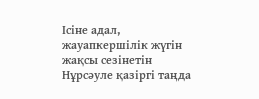Ісіне адал, жауапкершілік жүгін жақсы сезінетін Нұрсәуле қазіргі таңда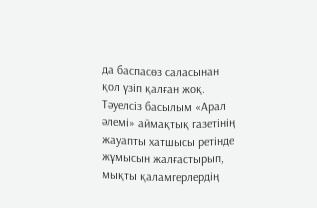да баспасөз саласынан қол үзіп қалған жоқ. Тәуелсіз басылым «Арал әлемі» аймақтық газетінің жауапты хатшысы ретінде жұмысын жалғастырып, мықты қаламгерлердің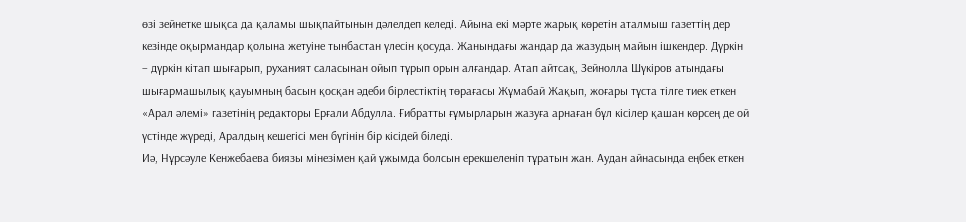өзі зейнетке шықса да қаламы шықпайтынын дәлелдеп келеді. Айына екі мәрте жарық көретін аталмыш газеттің дер кезінде оқырмандар қолына жетуіне тынбастан үлесін қосуда. Жанындағы жандар да жазудың майын ішкендер. Дүркін – дүркін кітап шығарып, руханият саласынан ойып тұрып орын алғандар. Атап айтсақ, Зейнолла Шүкіров атындағы шығармашылық қауымның басын қосқан әдеби бірлестіктің төрағасы Жұмабай Жақып, жоғары тұста тілге тиек еткен «Арал әлемі» газетінің редакторы Ерғали Абдулла. Ғибратты ғұмырларын жазуға арнаған бұл кісілер қашан көрсең де ой үстінде жүреді, Аралдың кешегісі мен бүгінін бір кісідей біледі.
Иә, Нұрсәуле Кенжебаева биязы мінезімен қай ұжымда болсын ерекшеленіп тұратын жан. Аудан айнасында еңбек еткен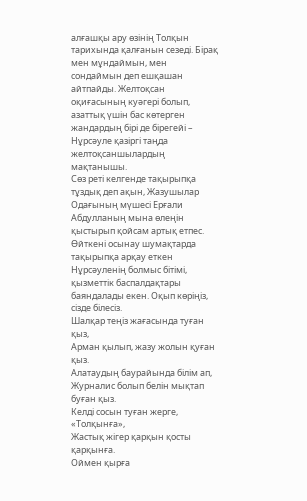алғашқы ару өзінің Толқын тарихында қалғанын сезеді. Бірақ мен мұндаймын, мен сондаймын деп ешқашан айтпайды. Желтоқсан оқиғасының куәгері болып, азаттық үшін бас көтерген жандардың бірі де бірегейі – Нұрсәуле қазіргі таңда желтоқсаншылардың мақтанышы.
Сөз реті келгенде тақырыпқа тұздық деп ақын, Жазушылар Одағының мүшесі Ерғали Абдулланың мына өлеңін қыстырып қойсам артық етпес. Өйткені осынау шумақтарда тақырыпқа арқау еткен Нұрсәуленің болмыс бітімі, қызметтік баспалдақтары баяндалады екен. Оқып көріңіз, сізде білесіз.
Шалқар теңіз жағасында туған қыз,
Арман қылып, жазу жолын қуған қыз.
Алатаудың баурайында білім ап,
Журналис болып белін мықтап буған қыз.
Келді сосын туған жерге, «Толқынға»,
Жастық жігер қарқын қосты қарқынға.
Оймен қырға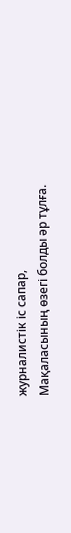журналистік іс сапар,
Мақаласының өзегі болды әр тұлға.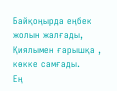Байқоңырда еңбек жолын жалғады,
Қиялымен ғарышқа , көкке самғады.
Ең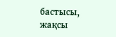бастысы, жақсы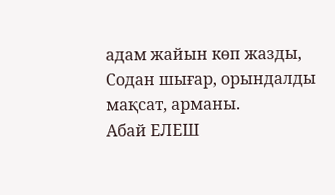адам жайын көп жазды,
Содан шығар, орындалды мақсат, арманы.
Абай ЕЛЕШ